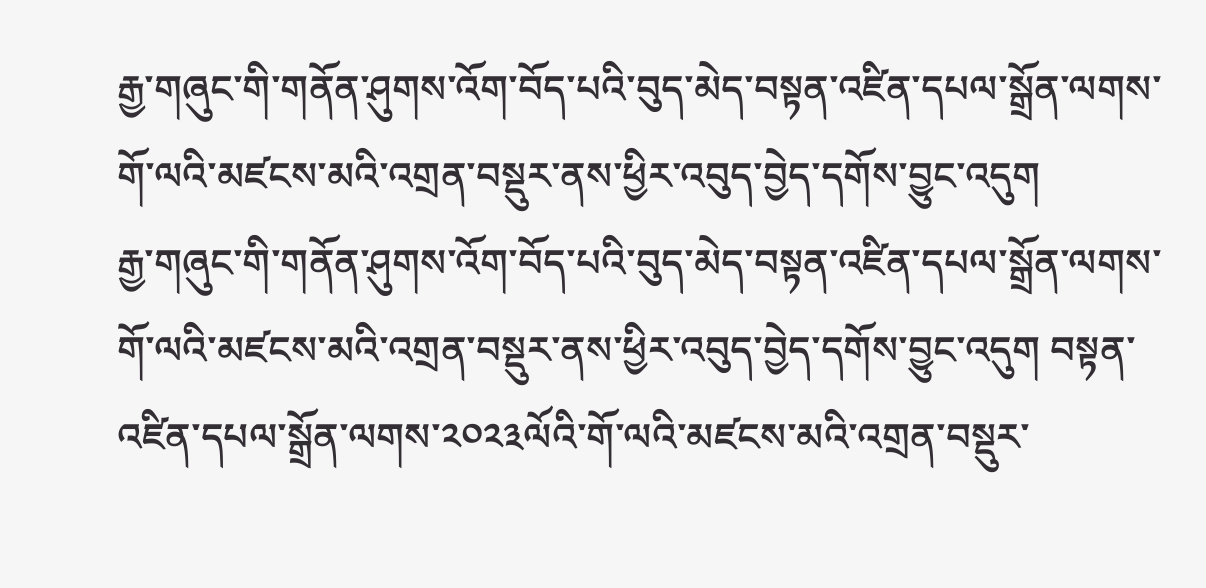རྒྱ་གཞུང་གི་གནོན་ཤུགས་འོག་བོད་པའི་བུད་མེད་བསྟན་འཛིན་དཔལ་སྒྲོན་ལགས་གོ་ལའི་མཛངས་མའི་འགྲན་བསྡུར་ནས་ཕྱིར་འབུད་བྱེད་དགོས་བྱུང་འདུག
རྒྱ་གཞུང་གི་གནོན་ཤུགས་འོག་བོད་པའི་བུད་མེད་བསྟན་འཛིན་དཔལ་སྒྲོན་ལགས་གོ་ལའི་མཛངས་མའི་འགྲན་བསྡུར་ནས་ཕྱིར་འབུད་བྱེད་དགོས་བྱུང་འདུག བསྟན་འཛིན་དཔལ་སྒྲོན་ལགས་༢༠༢༣ལོའི་གོ་ལའི་མཛངས་མའི་འགྲན་བསྡུར་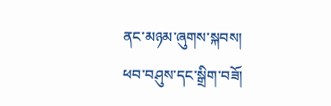ནང་མཉམ་ཞུགས་སྐབས།
ཕབ་བཤུས་དང་སྒྲིག་བཟོ།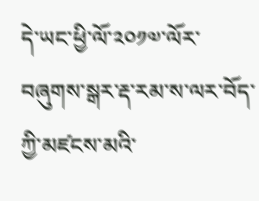དེ་ཡང་ཕྱི་ལོ་༢༠༡༧་ལོར་བཞུགས་སྒར་རྡ་རམ་ས་ལར་བོད་ཀྱི་མཛངས་མའི་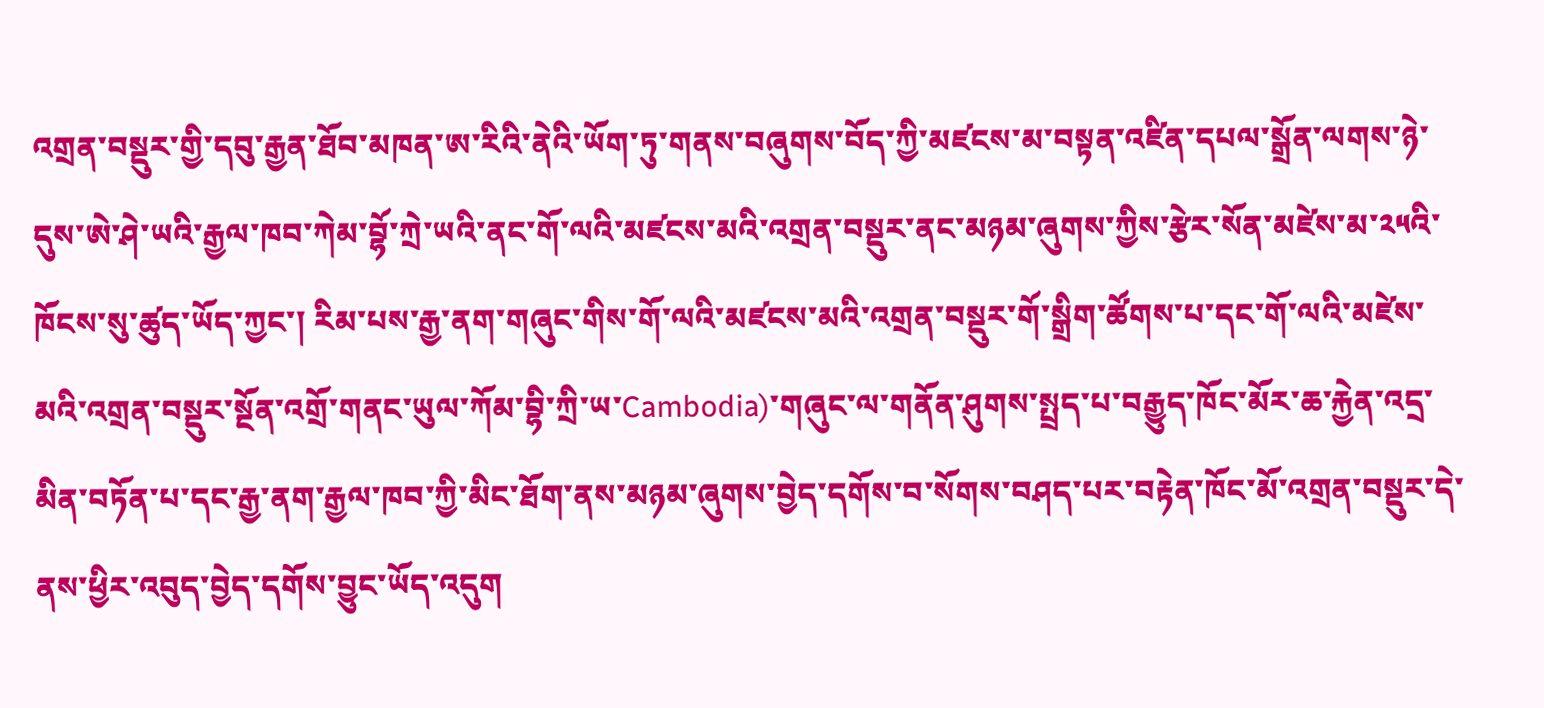འགྲན་བསྡུར་གྱི་དབུ་རྒྱན་ཐོབ་མཁན་ཨ་རིའི་ནེའི་ཡོག་ཏུ་གནས་བཞུགས་བོད་ཀྱི་མཛངས་མ་བསྟན་འཛིན་དཔལ་སྒྲོན་ལགས་ཉེ་དུས་ཨེ་ཤེ་ཡའི་རྒྱལ་ཁབ་ཀེམ་བྷོ་ཀྲེ་ཡའི་ནང་གོ་ལའི་མཛངས་མའི་འགྲན་བསྡུར་ནང་མཉམ་ཞུགས་ཀྱིས་རྩེར་སོན་མཛེས་མ་༢༥འི་ཁོངས་སུ་ཚུད་ཡོད་ཀྱང་། རིམ་པས་རྒྱ་ནག་གཞུང་གིས་གོ་ལའི་མཛངས་མའི་འགྲན་བསྡུར་གོ་སྒྲིག་ཚོགས་པ་དང་གོ་ལའི་མཛེས་མའི་འགྲན་བསྡུར་སྔོན་འགྲོ་གནང་ཡུལ་ཀོམ་བྷི་ཀྲི་ཡ་Cambodia)་གཞུང་ལ་གནོན་ཤུགས་སྤྲད་པ་བརྒྱུད་ཁོང་མོར་ཆ་རྐྱེན་འདྲ་མིན་བཏོན་པ་དང་རྒྱ་ནག་རྒྱལ་ཁབ་ཀྱི་མིང་ཐོག་ནས་མཉམ་ཞུགས་བྱེད་དགོས་བ་སོགས་བཤད་པར་བརྟེན་ཁོང་མོ་འགྲན་བསྡུར་དེ་ནས་ཕྱིར་འབུད་བྱེད་དགོས་བྱུང་ཡོད་འདུག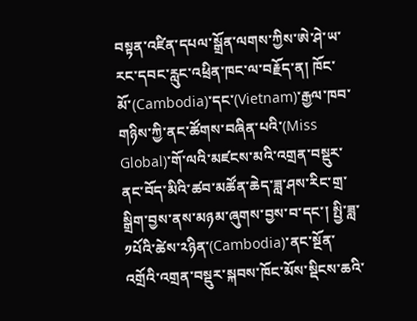བསྟན་འཛིན་དཔལ་སྒྲོན་ལགས་ཀྱིས་ཨེ་ཤེ་ཡ་རང་དབང་རླུང་འཕྲིན་ཁང་ལ་བརྗོད་ན། ཁོང་མོ་(Cambodia)་དང་(Vietnam)་རྒྱལ་ཁབ་གཉིས་ཀྱི་ནང་ཚོགས་བཞིན་པའི་(Miss Global)་གོ་ལའི་མཛངས་མའི་འགྲན་བསྡུར་ནང་བོད་མིའི་ཚབ་མཚོན་ཆེད་ཟླ་ཤས་རིང་གྲ་སྒྲིག་བྱས་ནས་མཉམ་ཞུགས་བྱས་བ་དང་། སྤྱི་ཟླ་༡པོའི་ཚེས་༢ཉིན་(Cambodia)་ནང་སྔོན་འགྲོའི་འགྲན་བསྡུར་སྐབས་ཁོང་མོས་སྡིངས་ཆའི་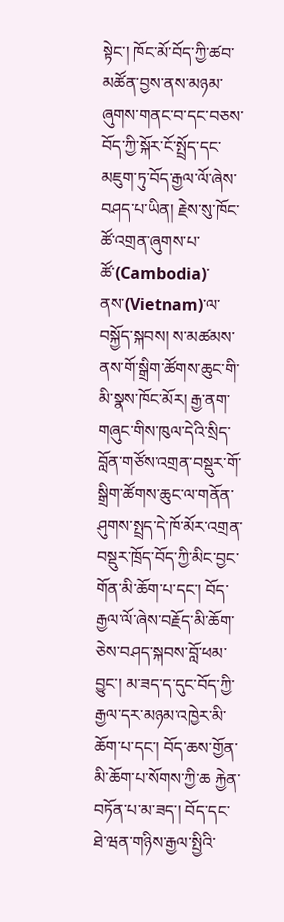སྟེང་། ཁོང་མོ་བོད་ཀྱི་ཚབ་མཚོན་བྱས་ནས་མཉམ་ཞུགས་གནང་བ་དང་བཅས་བོད་ཀྱི་སྐོར་ངོ་སྤྲོད་དང་མཇུག་ཏུ་བོད་རྒྱལ་ལོ་ཞེས་བཤད་པ་ཡིན། རྗེས་སུ་ཁོང་ཚོ་འགྲན་ཞུགས་པ་ཚོ་(Cambodia)་ནས་(Vietnam)་ལ་བསྐྱོད་སྐབས། ས་མཚམས་ནས་གོ་སྒྲིག་ཚོགས་ཆུང་གི་མི་སྣས་ཁོང་མོར། རྒྱ་ནག་གཞུང་གིས་ཁུལ་དེའི་སྲིད་བློན་གཙོས་འགྲན་བསྡུར་གོ་སྒྲིག་ཚོགས་ཆུང་ལ་གནོན་ཤུགས་སྤྲད་དེ་ཁོ་མོར་འགྲན་བསྡུར་ཁྲོད་བོད་ཀྱི་མིང་བྱང་གོན་མི་ཆོག་པ་དང་། བོད་རྒྱལ་ལོ་ཞེས་བརྗོད་མི་ཆོག་ཅེས་བཤད་སྐབས་བློ་ཕམ་བྱུང་། མ་ཟད་ད་དུང་བོད་ཀྱི་རྒྱལ་དར་མཉམ་འཁྱེར་མི་ཆོག་པ་དང་། བོད་ཆས་གྱོན་མི་ཆོག་པ་སོགས་ཀྱི་ཆ རྐྱེན་བཏོན་པ་མ་ཟད་། བོད་དང་ཐེ་ཝན་གཉིས་རྒྱལ་སྤྱིའི་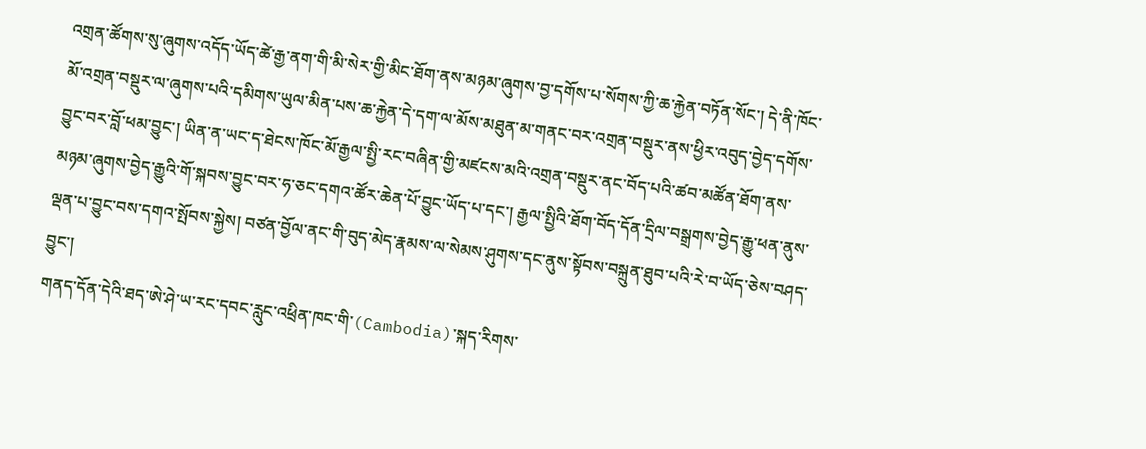འགྲན་ཚོགས་སུ་ཞུགས་འདོད་ཡོད་ཚེ་རྒྱ་ནག་གི་མི་སེར་གྱི་མིང་ཐོག་ནས་མཉམ་ཞུགས་བྱ་དགོས་པ་སོགས་ཀྱི་ཆ་རྐྱེན་བཏོན་སོང་། དེ་ནི་ཁོང་མོ་འགྲན་བསྡུར་ལ་ཞུགས་པའི་དམིགས་ཡུལ་མིན་པས་ཆ་རྐྱེན་དེ་དག་ལ་མོས་མཐུན་མ་གནང་བར་འགྲན་བསྡུར་ནས་ཕྱིར་འབུད་བྱེད་དགོས་བྱུང་བར་བློ་ཕམ་བྱུང་། ཡིན་ན་ཡང་ད་ཐེངས་ཁོང་མོ་རྒྱལ་སྤྱི་རང་བཞིན་གྱི་མཛངས་མའི་འགྲན་བསྡུར་ནང་བོད་པའི་ཚབ་མཚོན་ཐོག་ནས་མཉམ་ཞུགས་བྱེད་རྒྱུའི་གོ་སྐབས་བྱུང་བར་ཧ་ཅང་དགའ་ཚོར་ཆེན་པོ་བྱུང་ཡོད་པ་དང་། རྒྱལ་སྤྱིའི་ཐོག་བོད་དོན་དྲིལ་བསྒྲགས་བྱེད་རྒྱུ་ཕན་ནུས་ལྡན་པ་བྱུང་བས་དགའ་སྤོབས་སྐྱེས། བཙན་བྱོལ་ནང་གི་བུད་མེད་རྣམས་ལ་སེམས་ཤུགས་དང་ནུས་སྟོབས་བསྐྲུན་ཐུབ་པའི་རེ་བ་ཡོད་ཅེས་བཤད་བྱུང་།
གནད་དོན་དེའི་ཐད་ཨེ་ཤེ་ཡ་རང་དབང་རླུང་འཕྲིན་ཁང་གི་(Cambodia)་སྐད་རིགས་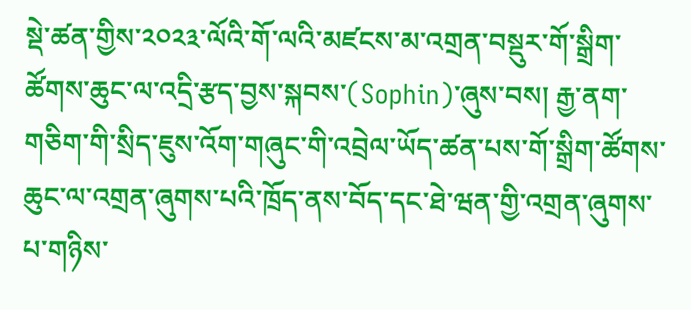སྡེ་ཚན་གྱིས་༢༠༢༣་ལོའི་གོ་ལའི་མཛངས་མ་འགྲན་བསྡུར་གོ་སྒྲིག་ཚོགས་ཆུང་ལ་འདྲི་རྩད་བྱས་སྐབས་(Sophin)་ཞུས་བས། རྒྱ་ནག་གཅིག་གི་སྲིད་ཇུས་འོག་གཞུང་གི་འབྲེལ་ཡོད་ཚན་པས་གོ་སྒྲིག་ཚོགས་ཆུང་ལ་འགྲན་ཞུགས་པའི་ཁྲོད་ནས་བོད་དང་ཐེ་ཝན་གྱི་འགྲན་ཞུགས་པ་གཉིས་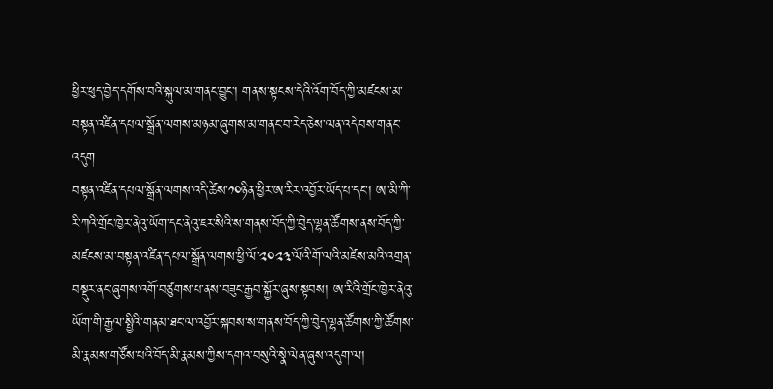ཕྱིར་ཕུད་བྱེད་དགོས་བའི་སྐུལ་མ་གནང་བྱུང་། གནས་སྟངས་དེའི་འོག་བོད་ཀྱི་མཛངས་མ་བསྟན་འཛིན་དཔལ་སྒྲོན་ལགས་མཉམ་ཞུགས་མ་གནང་བ་རེད་ཅེས་ལན་འདེབས་གནང་འདུག
བསྟན་འཛིན་དཔལ་སྒྲོན་ལགས་འདི་ཚེས་༡༠ཉིན་ཕྱིར་ཨ་རིར་འབྱོར་ཡོད་པ་དང་། ཨ་མི་ཀི་རི་ཀའི་གྲོང་ཁྱེར་ནེའུ་ཡོག་དང་ནེའུ་ཇར་སིའི་ས་གནས་བོད་ཀྱི་བེུད་ལྷན་ཚོགས་ནས་བོད་ཀྱི་མཛངས་མ་བསྟན་འཛིན་དཔལ་སྒྲོན་ལགས་ཕྱི་ལོ་༢༠༢༣་ལོའི་གོ་ལའི་མཛེས་མའི་འགྲན་བསྡུར་ནང་ཞུགས་འགོ་བཙུགས་པ་ནས་བཟུང་རྒྱབ་སྐྱོར་ཞུས་སྟབས། ཨ་རིའི་གྲོང་ཁྱེར་ནེའུ་ཡོག་གི་རྒྱལ་སྤྱིའི་གནམ་ཐང་ལ་འབྱོར་སྐབས་ས་གནས་བོད་ཀྱི་བེུད་ལྷན་ཚོགས་ཀྱི་ཚོགས་མི་རྣམས་གཙོས་པའི་བོད་མི་རྣམས་ཀྱིས་དགའ་བསུའི་སྣེ་ལེན་ཞུས་འདུག་ལ།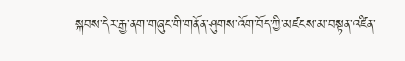སྐབས་དེར་རྒྱ་ནག་གཞུང་གི་གནོན་ཤུགས་འོག་བོད་ཀྱི་མཛངས་མ་བསྟན་འཛིན་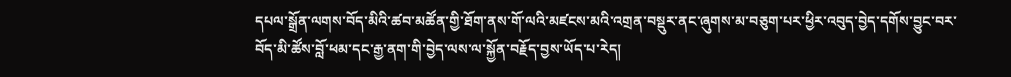དཔལ་སྒྲོན་ལགས་བོད་མིའི་ཚབ་མཚོན་གྱི་ཐོག་ནས་གོ་ལའི་མཛངས་མའི་འགྲན་བསྡུར་ནང་ཞུགས་མ་བཅུག་པར་ཕྱིར་འབུད་བྱེད་དགོས་བྱུང་བར་བོད་མི་ཚོས་བློ་ཕམ་དང་རྒྱ་ནག་གི་བྱེད་ལས་ལ་སྐྱོན་བརྗོད་བྱས་ཡོད་པ་རེད།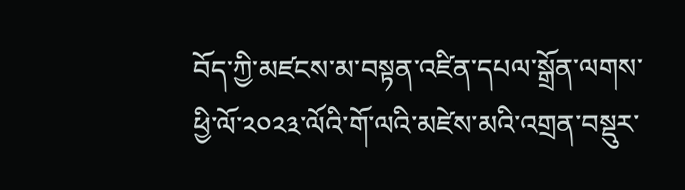བོད་ཀྱི་མཛངས་མ་བསྟན་འཛིན་དཔལ་སྒྲོན་ལགས་ཕྱི་ལོ་༢༠༢༣་ལོའི་གོ་ལའི་མཛེས་མའི་འགྲན་བསྡུར་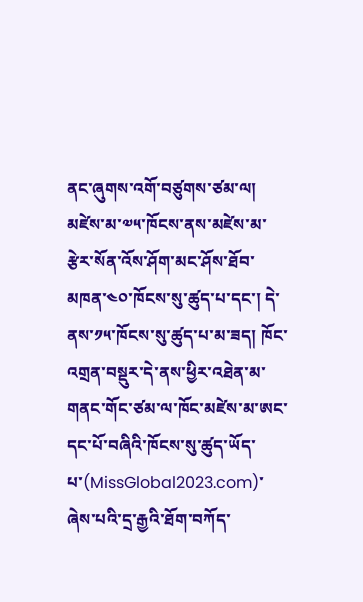ནང་ཞུགས་འགོ་བཙུགས་ཙམ་ལ། མཛེས་མ་༧༥་ཁོངས་ནས་མཛེས་མ་རྩེར་སོན་འོས་ཤོག་མང་ཤོས་ཐོབ་མཁན་༤༠་ཁོངས་སུ་ཚུད་པ་དང་། དེ་ནས་༡༥་ཁོངས་སུ་ཚུད་པ་མ་ཟད། ཁོང་འགྲན་བསྡུར་དེ་ནས་ཕྱིར་འཐེན་མ་གནང་གོང་ཙམ་ལ་ཁོང་མཛེས་མ་ཨང་དང་པོ་བཞིའི་ཁོངས་སུ་ཚུད་ཡོད་པ་(MissGlobal2023.com)་ཞེས་པའི་དྲ་རྒྱའི་ཐོག་བཀོད་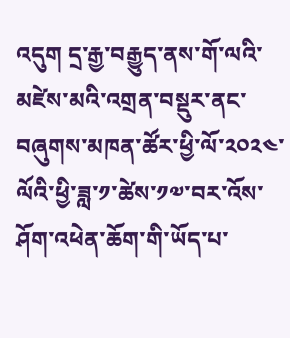འདུག དྲ་རྒྱ་བརྒྱུད་ནས་གོ་ལའི་མཛེས་མའི་འགྲན་བསྡུར་ནང་བཞུགས་མཁན་ཚོར་ཕྱི་ལོ་༢༠༢༤་ལོའི་ཕྱི་ཟླ་༡་ཚེས་༡༧་བར་འོས་ཤོག་འཕེན་ཆོག་གི་ཡོད་པ་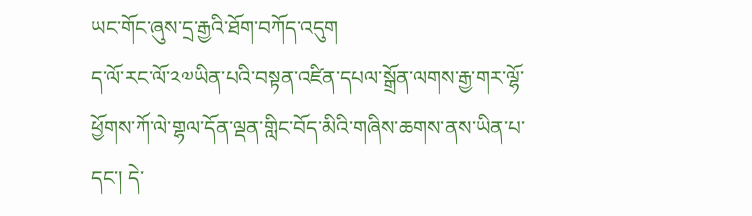ཡང་གོང་ཞུས་དྲ་རྒྱའི་ཐོག་བཀོད་འདུག
ད་ལོ་རང་ལོ་༢༧ཡིན་པའི་བསྟན་འཛིན་དཔལ་སྒྲོན་ལགས་རྒྱ་གར་ལྷོ་ཕྱོགས་ཀོ་ལེ་གྷལ་དོན་ལྡན་གླིང་བོད་མིའི་གཞིས་ཆགས་ནས་ཡིན་པ་དང་། དེ་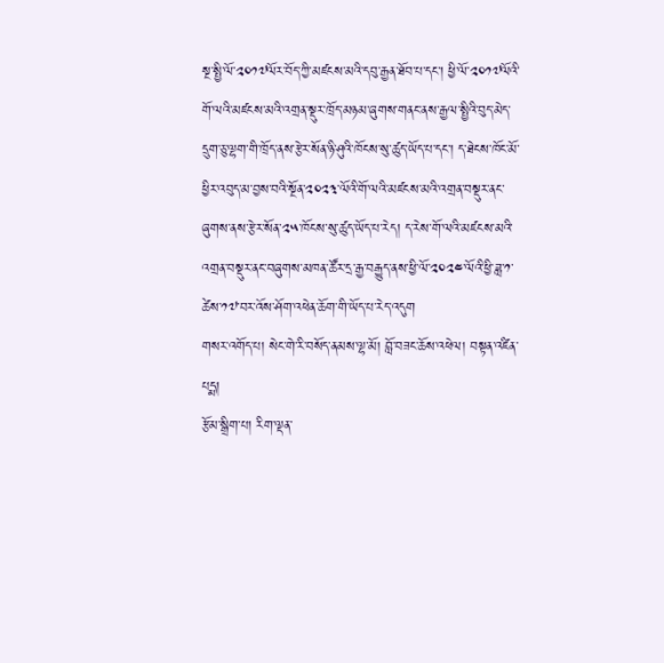སྔ་སྤྱི་ལོ་༢༠༡༧ལོར་བོད་ཀྱི་མཛངས་མའི་དབུ་རྒྱན་ཐོབ་པ་དང་། ཕྱི་ལོ་༢༠༡༧ལོའི་གོ་ལའི་མཛངས་མའི་འགྲན་སྡུར་ཁྲོད་མཉམ་ཞུགས་གནང་ནས་རྒྱལ་སྤྱིའི་བུད་མེད་དྲུག་ཅུ་ལྷག་གི་ཁྲོད་ནས་རྩེར་སོན་ཉི་ཤུའི་ཁོངས་སུ་ཚུད་ཡོད་པ་དང་། ད་ཐེངས་ཁོང་མོ་ཕྱིར་འབུད་མ་བྱས་བའི་སྔོན་༢༠༢༣་ལོའི་གོ་ལའི་མཛངས་མའི་འགྲན་བསྡུར་ནང་ཞུགས་ནས་རྩེར་སོན་༢༥་ཁོངས་སུ་ཚུད་ཡོད་པ་རེད། ད་རེས་གོ་ལའི་མཛངས་མའི་འགྲན་བསྡུར་ནང་བཞུགས་མཁན་ཚོར་དྲ་རྒྱ་བརྒྱུད་ནས་ཕྱི་ལོ་༢༠༢༤་ལོའི་ཕྱི་ཟླ་༡་ཚེས་༡༧་བར་འོས་ཤོག་འཕེན་ཆོག་གི་ཡོད་པ་རེད་འདུག
གསར་འགོད་པ། སེང་གེ་རི་བསོད་ནམས་ལྷ་མོ། བློ་བཟང་ཆོས་འཕེལ། བསྟན་འཛིན་པདྨ།
རྩོམ་སྒྲིག་པ། རིག་ལྡན་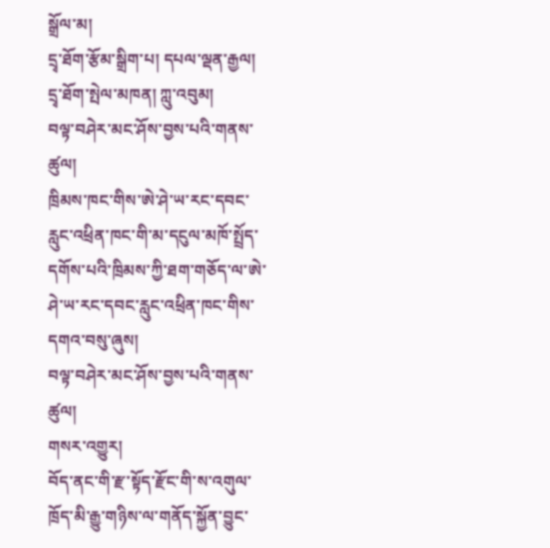སྒྲོལ་མ།
དྲྭ་ཐོག་རྩོམ་སྒྲིག་པ། དཔལ་ལྡན་རྒྱལ།
དྲྭ་ཐོག་སྤེལ་མཁན། ཀླུ་འབུམ།
བལྟ་བཤེར་མང་ཤོས་བྱས་པའི་གནས་ཚུལ།
ཁྲིམས་ཁང་གིས་ཨེ་ཤེ་ཡ་རང་དབང་རླུང་འཕྲིན་ཁང་གི་མ་དངུལ་མཁོ་སྤྲོད་དགོས་པའི་ཁྲིམས་ཀྱི་ཐག་གཅོད་ལ་ཨེ་ཤེ་ཡ་རང་དབང་རླུང་འཕྲིན་ཁང་གིས་དགའ་བསུ་ཞུས།
བལྟ་བཤེར་མང་ཤོས་བྱས་པའི་གནས་ཚུལ།
གསར་འགྱུར།
བོད་ནང་གི་རྫ་སྟོད་རྫོང་གི་ས་འགུལ་ཁྲོད་མི་རྒྱུ་གཉིས་ལ་གནོད་སྐྱོན་བྱུང་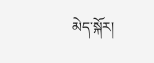མེད་སྐོར།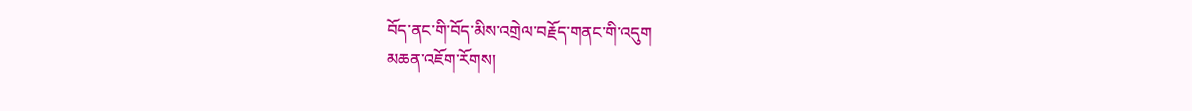བོད་ནང་གི་བོད་མིས་འགྲེལ་བརྗོད་གནང་གི་འདུག
མཆན་འཇོག་རོགས།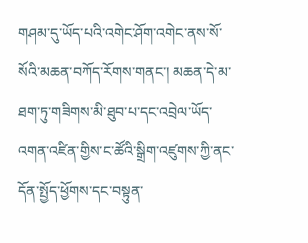གཤམ་དུ་ཡོད་པའི་འགེང་ཤོག་འགེང་ནས་སོ་སོའི་མཆན་བཀོད་རོགས་གནང་། མཆན་དེ་མ་ཐག་ཏུ་གཟིགས་མི་ཐུབ་པ་དང་འབྲེལ་ཡོད་འགན་འཛིན་གྱིས་ང་ཚོའི་སྒྲིག་འཛུགས་ཀྱི་ནང་དོན་སྤྱོད་ཕྱོགས་དང་བསྟུན་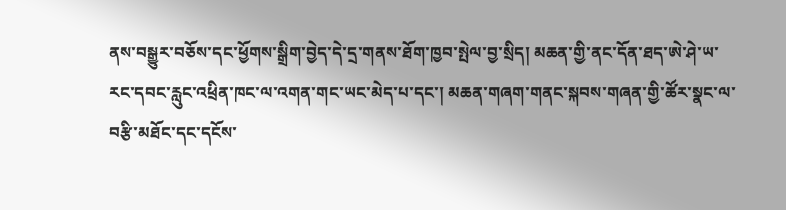ནས་བསྒྱུར་བཅོས་དང་ཕྱོགས་སྒྲིག་བྱེད་དེ་དྲ་གནས་ཐོག་ཁྱབ་སྤེལ་བྱ་སྲིད། མཆན་གྱི་ནང་དོན་ཐད་ཨེ་ཤེ་ཡ་རང་དབང་རླུང་འཕྲིན་ཁང་ལ་འགན་གང་ཡང་མེད་པ་དང་། མཆན་གཞག་གནང་སྐབས་གཞན་གྱི་ཚོར་སྣང་ལ་བརྩི་མཐོང་དང་དངོས་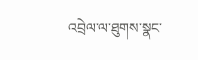འབྲེལ་ལ་ཐུགས་སྣང་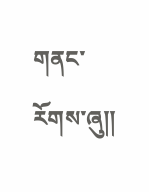གནང་རོགས་ཞུ༎